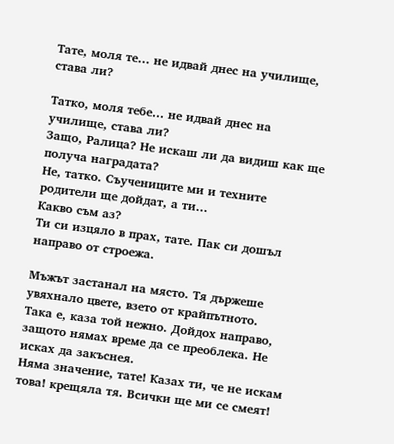Тате, моля те… не идвай днес на училище, става ли?

Татко, моля тебе… не идвай днес на училище, става ли?
Защо, Ралица? Не искаш ли да видиш как ще получа наградата?
Не, татко. Съучениците ми и техните родители ще дойдат, а ти…
Какво съм аз?
Ти си изцяло в прах, тате. Пак си дошъл направо от строежа.

Мъжът застанал на място. Тя държеше увяхнало цвете, взето от крайпътното.
Така е, каза той нежно. Дойдох направо, защото нямах време да се преоблека. Не исках да закъснея.
Няма значение, тате! Казах ти, че не искам това! крещяла тя. Всички ще ми се смеят!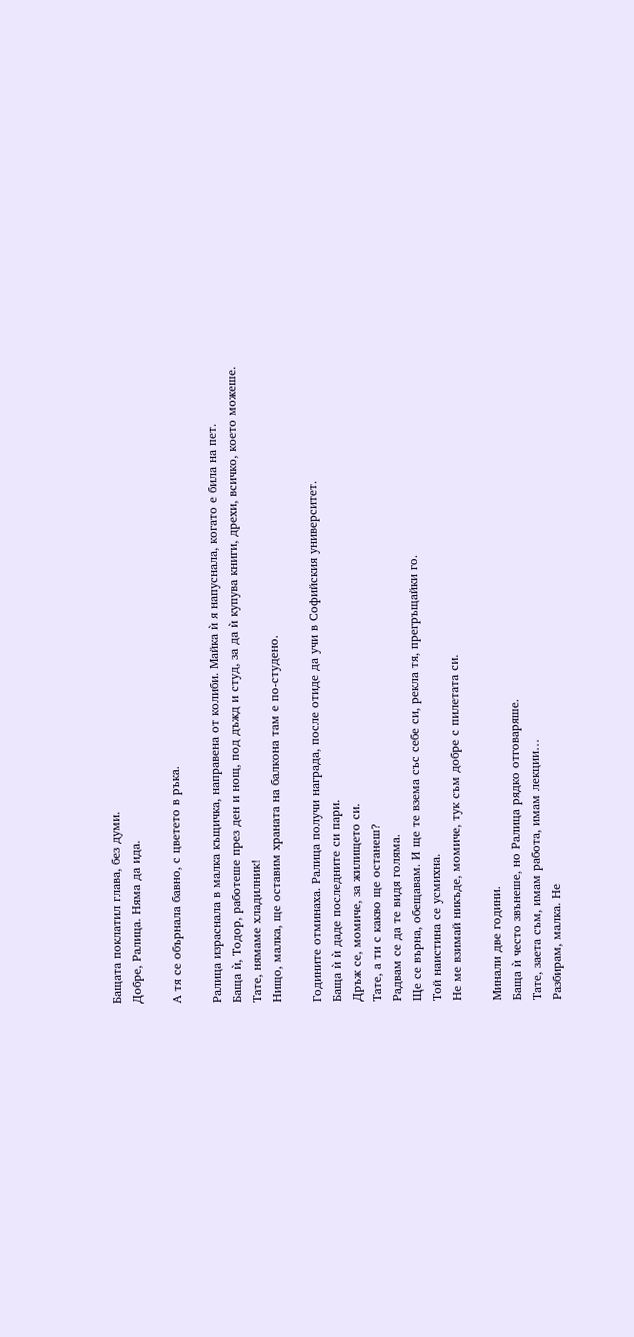Бащата поклатил глава, без думи.
Добре, Ралица. Няма да ида.

А тя се обърнала бавно, с цветето в ръка.

Ралица израснала в малка къщичка, направена от колиби. Майка ѝ я напуснала, когато е била на пет.
Баща ѝ, Тодор, работеше през ден и нощ, под дъжд и студ, за да ѝ купува книги, дрехи, всичко, което можеше.
Тате, нямаме хладилник!
Нищо, малка, ще оставим храната на балкона там е по-студено.

Годините отминаха. Ралица получи награда, после отиде да учи в Софийския университет.
Баща ѝ ѝ даде последните си пари.
Дръж се, момиче, за жилището си.
Тате, а ти с какво ще останеш?
Радвам се да те видя голяма.
Ще се върна, обещавам. И ще те взема със себе си, рекла тя, прегръщайки го.
Той наистина се усмихна.
Не ме взимай никъде, момиче, тук съм добре с пилетата си.

Минали две години.
Баща ѝ често звънеше, но Ралица рядко отговаряше.
Тате, заета съм, имам работа, имам лекции…
Разбирам, малка. Не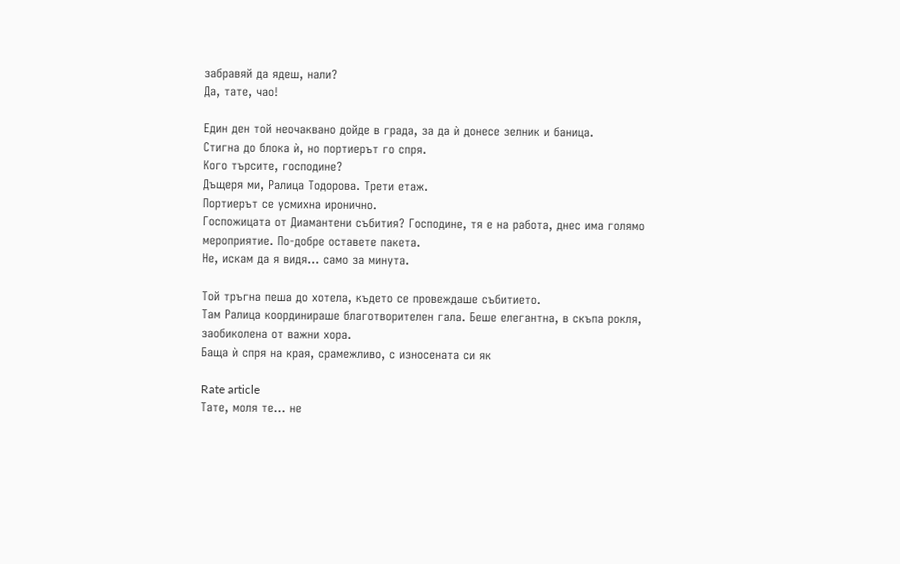забравяй да ядеш, нали?
Да, тате, чао!

Един ден той неочаквано дойде в града, за да ѝ донесе зелник и баница.
Стигна до блока ѝ, но портиерът го спря.
Кого търсите, господине?
Дъщеря ми, Ралица Тодорова. Трети етаж.
Портиерът се усмихна иронично.
Госпожицата от Диамантени събития? Господине, тя е на работа, днес има голямо мероприятие. По-добре оставете пакета.
Не, искам да я видя… само за минута.

Той тръгна пеша до хотела, където се провеждаше събитието.
Там Ралица координираше благотворителен гала. Беше елегантна, в скъпа рокля, заобиколена от важни хора.
Баща ѝ спря на края, срамежливо, с износената си як

Rate article
Тате, моля те… не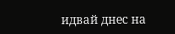идвай днес на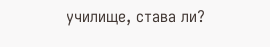училище, става ли?